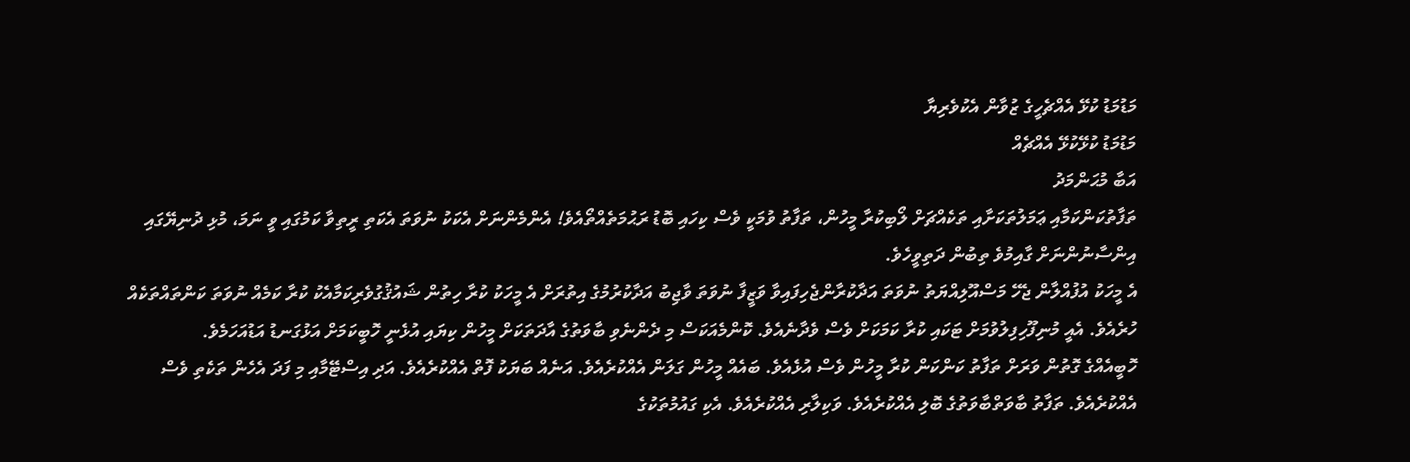މަޑުމަޑު ކުޅޭ އެއްޗެހީގެ ޒުވާން އެކުވެރިޔާ
މަޑުމަޑު ކުޅޭކުޅޭ އެއްޗެއް
އަބާ މުޙަންމަދު
ތަފާތުކަންކަމާއި ޢަމަލުތަކަށާއި ތަކެއްޗަށް ލޯބިކުރާ މީހުން، ތަފާތު ވުމަކީ ވެސް ކިހައި ބޮޑު ރަޙުމަތެއްތޯއެވެ! އެންމެންނަށް އެކަކު ނުވަތަ އެކަތި ރީތިވާ ކަމުގައި ވީ ނަމަ، މުޅި ދުނިޔޭގައި އިންސާނުންނަށް ގާއިމުވެ ތިބުން ދަތިވީހެވެ.
އެ މީހަކު އުފުއްލާން ޖެހޭ މަސްއޫލިއްޔަތު ނުވަތަ އަދާކުރާންޖެހިފައިވާ ވަޒީފާ ނުވަތަ ވާޖިބު އަދާކުރުމުގެ އިތުރަށް އެ މީހަކު ކުރާ ހިތުން ޝައުޤުގުވެރިކަމާއެކު ކުރާ ކަމެއް ނުވަތަ ކަންތައްތަކެއް ހުރެއެވެ. އެއީ މުނިފޫހިފިލުވުމަށް ޓަކައި ކުރާ ކަމަކަށް ވެސް ވެދާނެއެވެ. ކޮންމެއަކަސް މި ދެންނެވި ބާވަތުގެ އާދަތަކަށް މީހުން ކިޔައި އުޅެނީ ހޮބީކަމަށް އަޅުގަނޑު އަޑުއަހަމެވެ.
ހޮބީއެއްގެ ގޮތުން ވަރަށް ތަފާތު ކަންކަން ކުރާ މީހުން ވެސް އުޅެއެވެ. ބައެއް މީހުން ގަލަން އެއްކުރެއެވެ. އަނެއް ބަޔަކު ފޮތް އެއްކުރެއެވެ. އަދި އިސްޓޭމާއި މި ފަދަ އެހެން ތަކެތި ވެސް އެއްކުރެއެވެ. ތަފާތު ބާވަތްބާވަތުގެ ބޮލި އެއްކުރެއެވެ. ވަކިލާރި އެއްކުރެއެވެ. އެކި ގައުމުތަކުގެ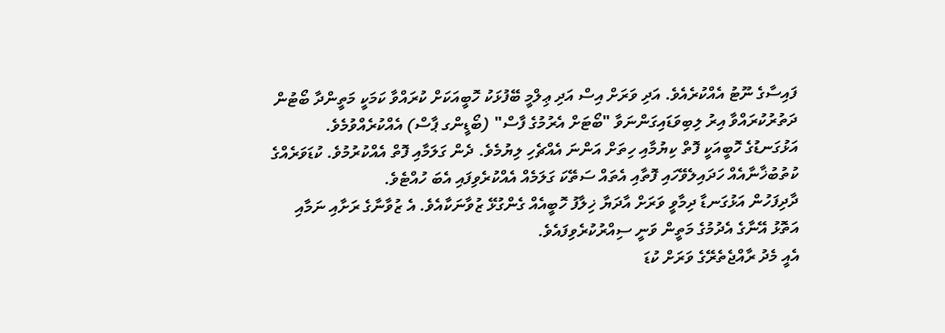ފައިސާގެ ނޫޓު އެއްކުރެއެވެ. އަދި ވަރަށް އިސް އަދި ޢިލްމީ ބޭފުޅަކު ހޮބީއަކަށް ކުރައްވާ ކަމަކީ މަތީންދާ ބޯޓުން ދަތުރުކުރައްވާ އިރު ލިބިވަޑައިގަންނަވާ "ބޯޓަށް އެރުމުގެ ފާސް" (ބޯޑީންގ ޕާސް) އެއްކުރެއްވުމެވެ.
އަޅުގަނޑުގެ ހޮބީއަކީ ފޮތް ކިޔުމާއި ހިތަށް އަންނަ އެއްޗެހި ލިޔުމެވެ. ދެން ގަލަމާއި ފޮތް އެއްކުރުމުވެ. ކުޑަވަރެއްގެ ކުތުބުޚާނާއެއް ހަދައިލެވޭހައި ފޮތާއި އެތައް ސަތޭކަ ގަލަމެއް އެއްކުރެވިފައި އެބަ ހުއްޓެވެ.
ދާދިފަހުން އަޅުގަނޑާ ދިމާވީ ވަރަށް އާދަޔާ ޚިލާފު ހޮބީއެއް ގެންގުޅޭ ޒުވާނަކާއެވެ. އެ ޒުވާނާގެ ރަށާއި ނަމާއި އަތޮޅު އޭނާގެ އެދުމުގެ މަތީން ވަނީ ސިއްރުކުރެވިފައެވެ.
އެއީ މެދު ރާއްޖެތެރޭގެ ވަރަށް ކުޑަ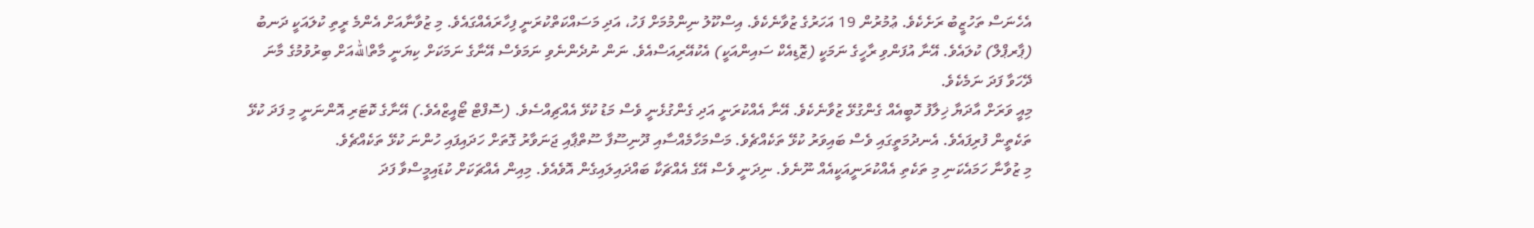އެހެނަސް ތަހުޒީބު ރަށެކެވެ. ޢުމުރުން 19 އަހަރުގެ ޒުވާނެކެވެ. އިސްކޫލު ނިންމުމަށް ފަހު، އަދި މަސައްކަތްކުރަނީ ފިހާރައެއްގައެވެ. މި ޒުވާނާއަށް އެންމެ ރީތި ކުލައަކީ ދަނބު (ޕާރޕްލް) ކުލައެވެ. އޭނާ އުފަންވި ރާހީގެ ނަމަކީ (ޒޮޑިއެކް ސައިންއަކީ) އެކުއޭރިއަސްއެވެ. ނަން ނުދެންނެވި ނަމަވެސް އޭނާގެ ނަމަކަށް ކިޔަނީ މާތްاللهއަށް ބިރުވުމުގެ މާނަ ދޭހަވާ ފަދަ ނަމެކެވެ.
މިއީ ވަރަށް އާދަޔާ ޚިލާފު ހޮބީއެއް ގެންގުޅޭ ޒުވާނެކެވެ. އޭނާ އެއްކުރަނީ އަދި ގެންގުޅެނީ ވެސް މަޑު ކުޅޭ އެއްޗިއްސެވެ. (ސޮފްޓް ޓޯއީޒްއެވެ.) އޭނާގެ ކޮޓަރި އޮންނަނީ މި ފަދަ ކުޅޭ ތަކެތީން ފުރިފައެވެ. އެނދުމަތީގައި ވެސް ބައިވަރު ކުޅޭ ތަކެއްޗެވެ. މަސްމަހާމެއްސާއި ދޫނިސޫފާ ސޫތްޕާއި ޖަނަވާރު ގޮތަށް ހަދައިފައި ހުންނަ ކުޅޭ ތަކެއްޗެވެ.
މި ޒުވާނާ ހަމައެކަނި މި ތަކެތި އެއްކުރަނީއަކީއެއް ނޫނެވެ. ނިދަނީ ވެސް އޭގެ އެއްޗަކާ ބައްދައިލައިގެން އޮވެއެވެ. މިއިން އެއްޗަކަށް ކުޑައިމީސްވާ ފަދަ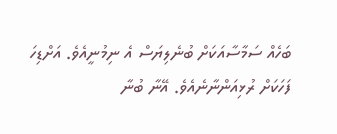ބަހެއް ސަމާސާއަކަށް ބުނެލިޔަސް އެ ނިމުނީއެވެ. އަށްޑިހަ ފަހަކަށް ރުޅިއަންނާނެއެވެ. އޭނާ ބުނާ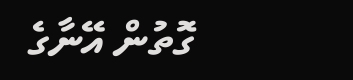ގޮތުން އޭނާގެ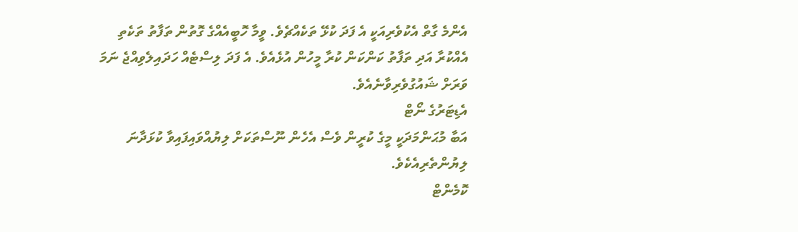އެންމެ ގާތް އެކުވެރިއަކީ އެ ފަދަ ކުޅޭ ތަކެއްޗެވެ. ވީމާ ހޮބީއެއްގެ ގޮތުން ތަފާތު ތަކެތި އެއްކުރާ އަދި ތަފާތު ކަންކަން ކުރާ މީހުން އުޅެއެވެ. އެ ފަދަ ލިސްޓެއް ހަދައިލެވިއްޖެ ނަމަ ވަރަށް ޝައުގުވެރިވާނެއެވެ.
އެޑިޓަރުގެ ނޯޓް
އަބާ މުޙަންމަދަކީ މީގެ ކުރީން ވެސް އެހެން ނޫސްތަކަށް ލިޔުއްވައިފައިވާ ކުޅަދާނަ ލިޔުންތެރިއެކެވެ.
ކޮމެންޓް